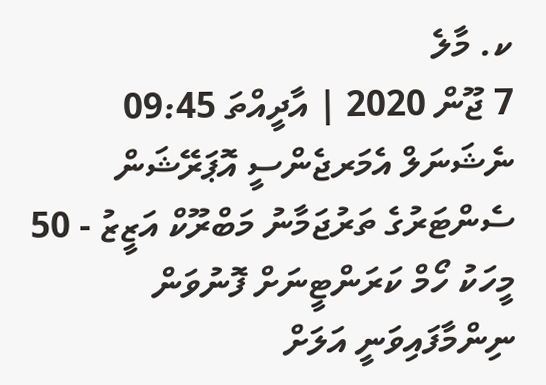ކ. މާލެ
7 ޖޫން 2020 | އާދީއްތަ 09:45
ނެޝަނަލް އެމަރޖެންސީ އޮޕަރޭޝަން ސެންޓަރުގެ ތަރުޖަމާނު މަބްރޫކް އަޒީޒު - 50 މީހަކު ހޯމް ކަރަންޓީނަށް ފޮނުވަން ނިންމާފައިވަނީ އަލަށް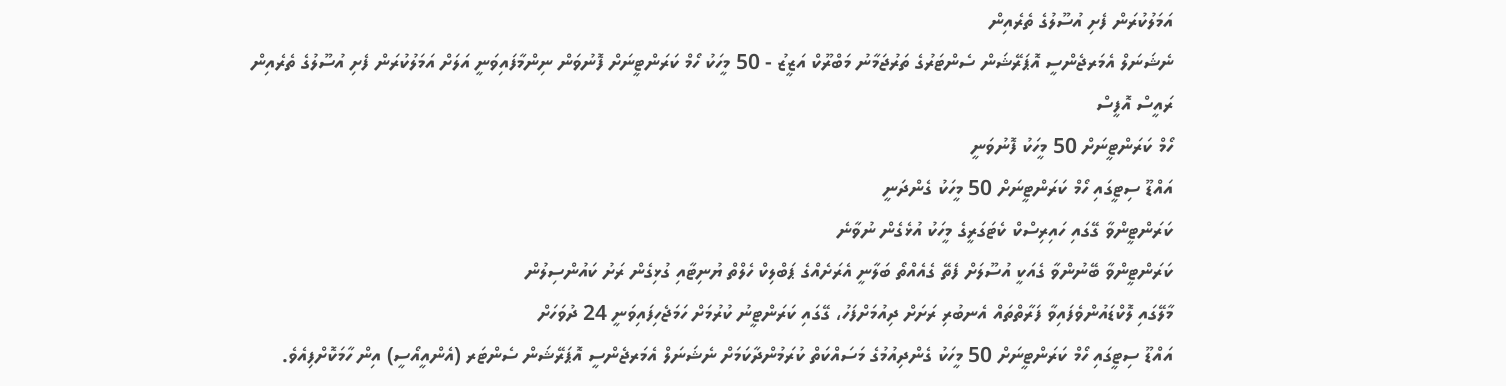އަމަލުކުރަން ފެށި އުސޫލުގެ ތެރެއިން
ނެޝަނަލް އެމަރޖެންސީ އޮޕަރޭޝަން ސެންޓަރުގެ ތަރުޖަމާނު މަބްރޫކް އަޒީޒު - 50 މީހަކު ހޯމް ކަރަންޓީނަށް ފޮނުވަން ނިންމާފައިވަނީ އަލަށް އަމަލުކުރަން ފެށި އުސޫލުގެ ތެރެއިން
ރައީސް އޮފީސް
ހޯމް ކަރަންޓީނަށް 50 މީހަކު ފޮނުވަނީ
އައްޑޫ ސިޓީގައި ހޯމް ކަރަންޓީނަށް 50 މީހަކު ގެންދަނީ
ކަރަންޓީންވާ ގޭގައި ހައިރިސްކް ކެޓަގަރީގެ މީހަކު އުޅެގެން ނުވާނެ
ކަރަންޓީންވާ ބޭނުންވާ ގެއަކީ އުސޫލަށް ފެތޭ ގެއެއްތޯ ބަލާނީ އެރަށެއްގެ ޕަބްލިކް ހެލްތް ޔުނިޓާއި ގުޅިގެން ރަށު ކައުންސިލުން
މާލޭގައި ލޮކްޑައުންވެފައިވާ ފަރާތްތައް އެނބުރި ރަށަށް ދިއުމަށްފަހު، ގޭގައި ކަރަންޓީނު ކުރުމަށް ހަމަޖެހިފައިވަނީ 24 ދުވަހަށް
އައްޑޫ ސިޓީގައި ހޯމް ކަރަންޓީނަށް 50 މީހަކު ގެންދިއުމުގެ މަސައްކަތް ކުރަމުންދާކަމަށް ނެޝަނަލް އެމަރޖެންސީ އޮޕަރޭޝަން ސެންޓަރ (އެންއީއޯސީ) އިން ހާމަކޮށްފިއެވެ.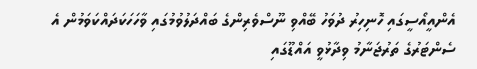އެންއީއޯސީގައި ހޮނިހިރު ދުވަހު ބޭއްވި ނޫސްވެރިންގެ ބައްދަލުވުމުގައި ވާހަހަކަދައްކަވަމުން އެ ސެންޓަރުގެ ތަރުޖަނާމު ވިދާޅުވީ އައްޑޫގައި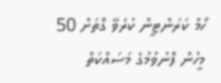ހޯމް ކަރަންޓީން ކުރެވޭ ގޮތަށް 50 މީހުން ފޮނުވުމުގެ މަސައްކަތް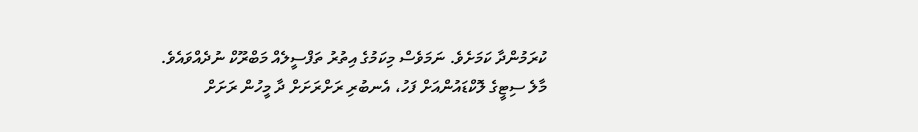ކުރަމުންދާ ކަމަށެވެ. ނަމަވެސް މިކަމުގެ އިތުރު ތަފްސީލެއް މަބްރޫކް ނުދެއްވައެވެ.
މާލެ ސިޓީގެ ލޮކްޑައުންއަށް ފަހު، އެނބުރި ރަށްރަށަށް ދާ މީހުން ރަށަށް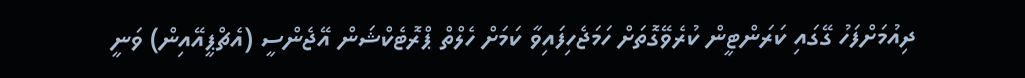ދިއުމަށްފަހު ގޭގައި ކަރަންޓީން ކުރެވޭގޮތަށް ހަމަޖެހިފައިވާ ކަމަށް ހެލްތް ޕްރޮޓެކްޝަން އޭޖެންސީ (އެޗްޕީއޭއިން) ވަނީ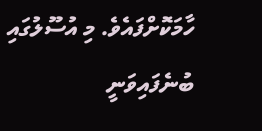ހާމަކޮށްފައެވެ. މި އުސޫލުގައި ބުނެފައިވަނީ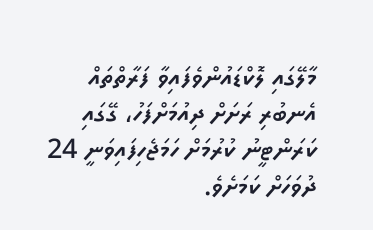މާލޭގައި ލޮކްޑައުންވެފައިވާ ފަރާތްތައް އެނބުރި ރަށަށް ދިއުމަށްފަހު، ގޭގައި ކަރަންޓީނު ކުރުމަށް ހަމަޖެހިފައިވަނީ 24 ދުވަހަށް ކަމަށެވެ.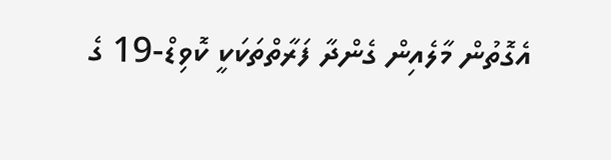އެގޮތުން މާލެއިން ގެންދާ ފަރާތްތަކަކީ ކޮވިޑް-19 ގެ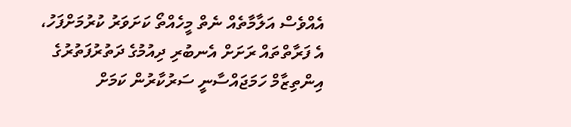އެއްވެސް އަލާމާތެއް ނެތް މީހެއްތޯ ކަށަވަރު ކުރުމަށްފަހު، އެ ފަރާތްތައް ރަށަށް އެނބުރި ދިއުމުގެ ދަތުރުފަތުރުގެ އިންތިޒާމް ހަމަޖައްސާނީ ސަރުކާރުން ކަމަށް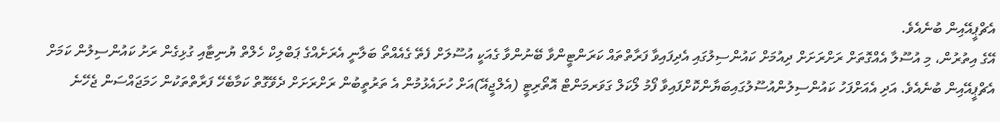އެޗްޕީއޭއިން ބުނެއެވެ.
އޭގެ އިތުރުން، މި އުސޫލާ އެއްގޮތަށް ރަށްރަށަށް ދިއުމަށް ކައުންސިލުގައި އެދިފައިވާ ފަރާތްތައް ކަރަންޓީންވާ ބޭނުންވާ ގެއަކީ އުސޫލަށް ފެތޭ ގެއެއްތޯ ބަލާނީ އެރަށެއްގެ ޕަބްލިކް ހެލްތް ޔުނިޓާއި ގުޅިގެން ރަށު ކައުންސިލުން ކަމަށް އެޗްޕީއޭއިން ބުނެއެވެ. އަދި އެއަށްފަހު ކައުންސިލުންއުސޫލުގައިބަޔާންކޮށްފައިވާ ފޯމު ލޯކަލް ގަވަރމަންޓް އޮތޯރިޓީ (އެލްޖީއޭ)އަށް ހުށައެޅުމުން އެ ތަރުތީބުން ރަށްރަށަށް ދެވޭގޮތް ކަމާބެހޭ ފަރާތްތަކުން ހަމަޖައްސަން ޖެހޭނެ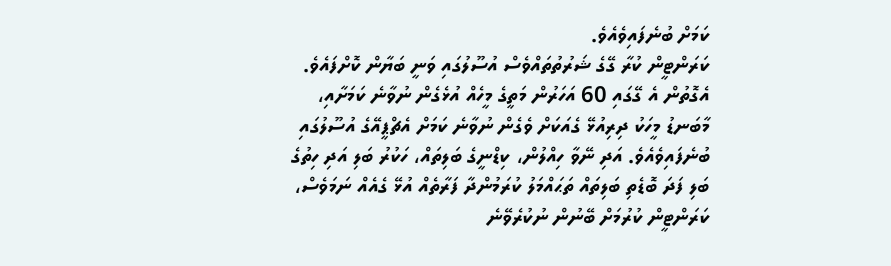ކަމަށް ބުނެފައިވެއެވެ.
ކަރަންޓީން ކުރާ ގޭގެ ޝަރުތުތައްވެސް އުސޫލުގައި ވަނީ ބަޔާން ކޮށްފައެވެ. އެގޮތުން އެ ގޭގައި 60 އަހަރުން މަތީގެ މީހެއް އުޅެގެން ނުވާނެ ކަމަށާއި، މާބަނޑު މީހަކު ދިރިއުޅޭ ގެއަކަށް ވެގެން ނުވާނެ ކަމަށް އެޗްޕީއޭގެ އުސޫލުގައި ބުނެފައިވެއެވެ. އަދި ނޭވާ ހިއްލުން، ކިޑްނީގެ ބަލިތައް، ހަކުރު ބަލި އަދި ހިތުގެ ބަލި ފަދަ ބޮޑެތި ބަލިތައް ތަޙައްމަލު ކުރަމުންދާ ފަރާތެއް އުޅޭ ގެއެއް ނަމަވެސް، ކަރަންޓީން ކުރުމަށް ބޭނުން ނުކުރެވޭނެ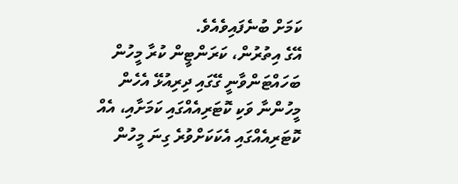ކަމަށް ބުނެފައިވެއެވެ.
އޭގެ އިތުރުން، ކަރަންޓީން ކުރާ މީހުން ބަހައްޓަންވާނީ ގޭގައި ދިރިއުޅޭ އެހެން މީހުންނާ ވަކި ކޮޓަރިއެއްގައި ކަމަށާއި، އެއް ކޮޓަރިއެއްގައި އެކަކަށްވުރެ ގިނަ މީހުން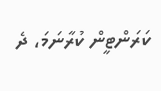ކަރަންޓީން ކުރާނަމަ، ދެ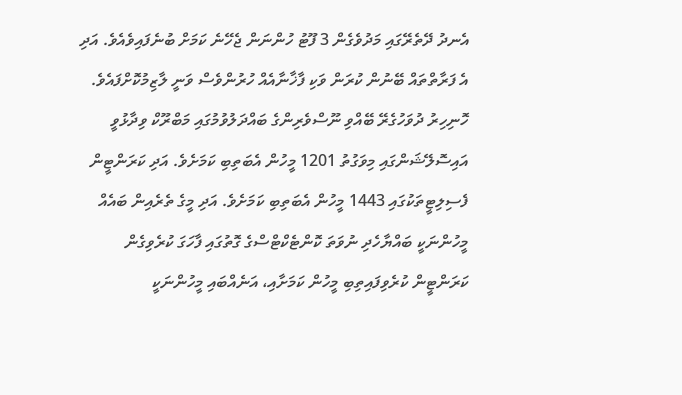އެނދު ދޭތެރޭގައި މަދުވެގެން 3 ފޫޓު ހުންނަން ޖެހޭނެ ކަމަށް ބުނެފައިވެއެވެ. އަދި އެ ފަރާތްތައް ބޭނުން ކުރަން ވަކި ފާޚާނާއެއް ހުރުންވެސް ވަނީ ލާޒިމުކޮށްފައެވެ.
ހޮނިހިރު ދުވަހުގެރޭ ބޭއްވި ނޫސްވެރިންގެ ބައްދަލުވުމުގައި މަބްރޫކް ވިދާޅުވީ އައިސޮލޭޝަންގައި މިވަގުތު 1201 މީހުން އެބަތިބި ކަމަށެވެ. އަދި ކަރަންޓީން ފެސިލިޓީތަކުގައި 1443 މީހުން އެބަތިބި ކަމަށެވެ. އަދި މީގެ ތެރެއިން ބައެއް މީހުންނަކީ ބައްޔާހެދި ނުވަތަ ކޮންޓެކްޓްސްގެ ގޮތުގައި ފާހަގަ ކުރެވިގެން ކަރަންޓީން ކުރެވިފައިތިބި މީހުން ކަމަށާއި، އަނެއްބައި މީހުންނަކީ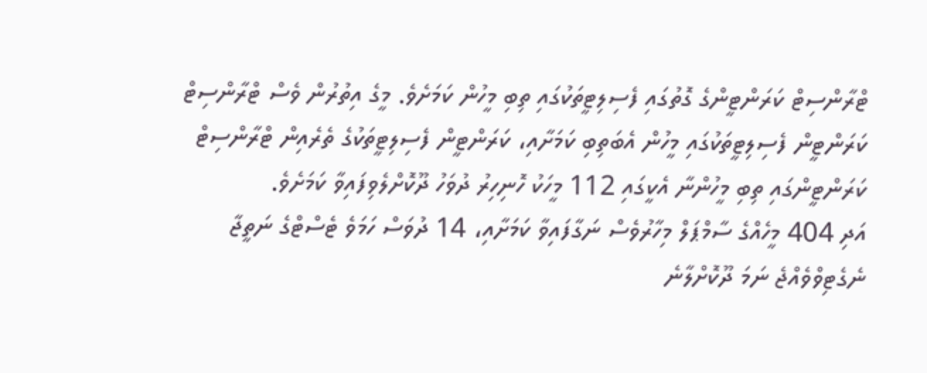ޓްރާންސިޓް ކަރަންޓީންގެ ގޮތުގައި ފެސިލިޓީތަކުގައި ތިބި މީހުން ކަމަށެވެ. މީގެ އިތުރުން ވެސް ޓްރާންސިޓް ކަރަންޓީން ފެސިލިޓީތަކުގައި މީހުން އެބަތިބި ކަމަށާއި، ކަރަންޓީން ފެސިލިޓީތަކުގެ ތެރެއިން ޓްރާންސިޓް ކަރަންޓީންގައި ތިބި މީހުންނާ އެކީގައި 112 މީހަކު ހޮނިހިރު ދުވަހު ދޫކޮށްލެވިފައިވާ ކަމަށެވެ.
އަދި 404 މީހެއްގެ ސާމްޕަލް މިހާރުވެސް ނަގާފައިވާ ކަމަށާއި، 14 ދުވަސް ހަމަވެ ޓެސްޓްގެ ނަތީޖާ ނެގެޓިވްވެއްޖެ ނަމަ ދޫކޮށްލާނެ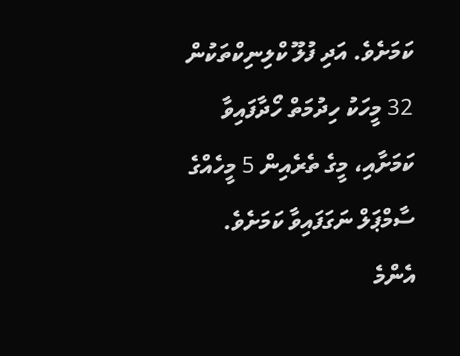ކަމަށެވެ. އަދި ފުލޫ ކްލިނިކްތަކުން 32 މީހަކު ހިދުމަތް ހޯދާފައިވާ ކަމަށާއި، މީގެ ތެރެއިން 5 މީހެއްގެ ސާމްޕަލް ނަގަފައިވާ ކަމަށެވެ.
އެންމެ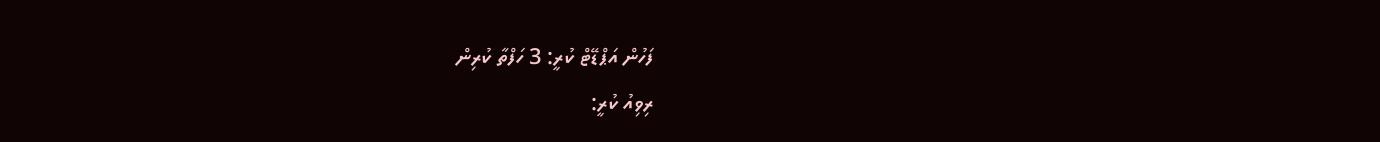ފަހުން އަޕްޑޭޓް ކުރީ: 3 ހަފްތާ ކުރިން
ރިވިއު ކުރީ: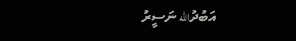އަބުދުالله ނަސީރު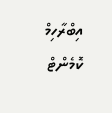އިބްރާހިމް
ކޮމެންޓް